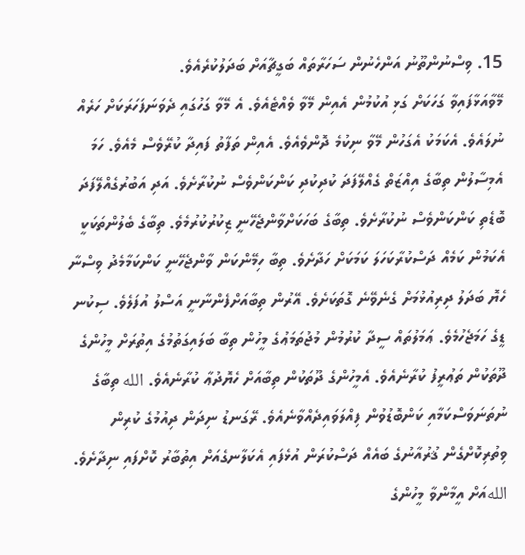15. ވިސްނުންތޫނު އަންހެނުން ސަހަރާތައް ބަގީޗާއަށް ބަދަލުކުރެއެވެ.
މޭވާއަޅާފައިވާ ގަހަކަށް ގަޅި އުކުމުން އެއިން މޭވާ ވެއްޓެއެވެ. އެ މޭވާ ގަހުގައި ދެވަނަފަހަރަކަށް ހަރެއް ނުލައެވެ. އެކަމަކު އެގަހުން މޭވާ ނިކުމެ ދޮންވެއެވެ. އެއިން ތަފާތު ފައިދާ ކުރޭވެސް މެއެވެ. ހަމަ އެމިސާލުން ތިބާގެ އިއްޒަތް ގެއްލޭފަދަ ކުދިކުދި ކަންކަންވެސް ނުކުރާށެވެ. އަދި އަބުރުގެއްލޭފަދަ ބޮޑެތި ކަންކަންވެސް ނުކުރާށެވެ. ތިބާގެ ބަހަކަށްވާންޖެހޭނީ ޒިކުރުކުރުމެވެ. ތިބާގެ ބެލުންތަކަކީ އެކަމުން ކަމެއް ދަސްކުރާކަހަލަ ކަމަކަށް ހަދާށެވެ. ތިބާ ހިމޭންކަން ވާންޖެހޭނީ ކަންކަމާމެދު ވިސްނާ ހެޔޮ ބަދަލު ދިރިއުޅުމަށް ގެނެވޭނެ ގޮތަކަށެވެ. އޭރުން ތިބާއަށްފެންނާނީ އަސްލު އުފަލެވެ. ސިކުނ ޑީގެ ހަމަޖެހުމެވެ. ޢަމަލުތައް ސީދާ ކުރުމުން މުޖުތަމަޢުގެ މީހުން ތިބާ ބަލައިގަތުމުގެ އިތުރަށް މީހުންގެ ދޫތަކުން ތަޢުރީފު ކުރާނެއެވެ. އެމީހުންގެ ދޫތަކުން ތިބާއަށް ހެޔޮދުޢާ ކުރާނެއެވެ. الله ތިބާގެ ނުތަނަވަސްކަމާއި ކަންބޮޑުވުން ފިއްލަވައިދެއްވާނެއެވެ. ރޭގަނޑު ނިދަން ދިއުމުގެ ކުރިން ވިތުރިކޮށްގެން ޤުރުއާނުގެ ބައެއް ދަސްކުރަން އުޅެފައި އެކަލާނގެއަށް އިތުބާރު ކޮށްފައި ނިދާށެވެ. اللهއަށް އީމާންވާ މީހުންގެ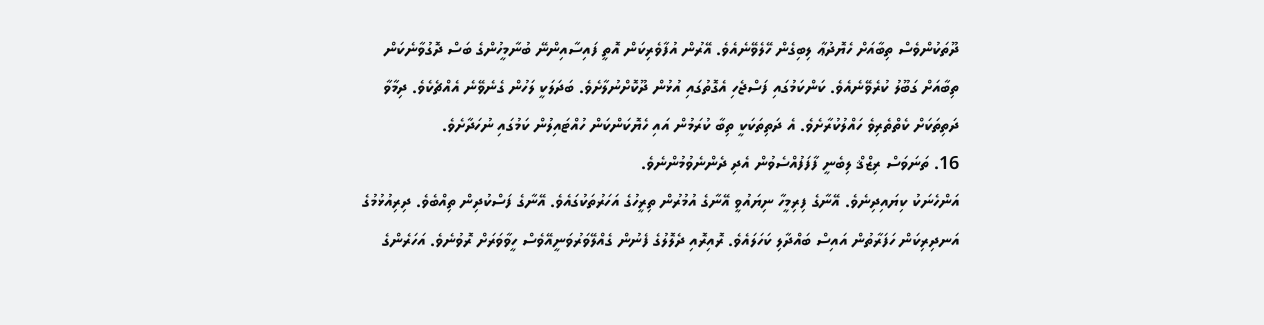ދޫތަކުންވެސް ތިބާއަށް ހެޔޮދުޢާ ލިބިގެން ހޭލެވޭނެއެވެ. އޭރުން އުފާވެރިކަން އޮތީ ފައިސާއިންނޭ ބުނާމީހުންގެ ބަސް ދޮގުވާނެކަން ތިބާއަށް ގަބޫލު ކުރެވޭނެއެވެ. ކަންކަމުގައި ފަސްޖެހި އެގޮތުގައި އުޅުން ދޫކޮށްނުލާށެވެ. ބަދަލަކީ ލަހުން ގެނެވޭނެ އެއްޗެކެވެ. ދިމާވާ ދަތިތަކަށް ކެތްތެރިވެ ހައްލުކުރާށެވެ. އެ ދަތިތަކަކީ ތިބާ ކުރަމުން އައި ހެޔޮކަންކަން ހުއްޓައިލުން ކަމުގައި ނުހަދާށެވެ.
16. ތަނަވަސް ރިޒްޤް ލިބެނީ ފާފަފުއްސެވުން އެދި ދެންނެވުމުންނެވެ.
އަންހެނަކު ކިޔައިދިނެވެ. އޭނާގެ ފިރިމީހާ ނިޔައުވީ އޭނާގެ އުމުރުން ތިރީހުގެ އަހަރުތަކުގައެވެ. އޭނާގެ ފަސްކުދިން ތިއްބެވެ. ދިރިއުޅުމުގެ އަނދިރިކަން ހަފަރާތުން އައިސް ބައްދާލި ކަހަލައެވެ. ރޮއިރޮއި ދެލޮލުގެ ފެނުން ގެއްލޭވަރުވަނީއޭވެސް ހީވާވަރަށް ރޮވުނެވެ. އަހަރެންގެ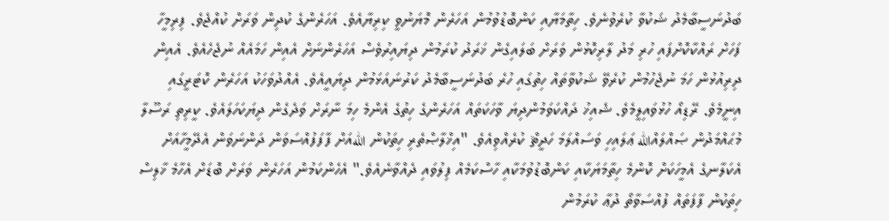ބަދުނަސީބާމެދު ޝަކުވާ ކުރެވުނެވެ. ހިތާމަޔާއި ކަންބޮޑުވުމުން އަހަރެން މޮޔަނުވީ ކިރިޔާއެވެ. އަހަރެންގެ ކުދިން ވަރަށް ކުއްޖެވެ. ފިރިމީހާ ފަހަށް ރައްކާކޮށްފައި ހުރި މަދު ލާރިކޮޅުން ވަރަށް ބަލައިގެން ޚަރަދު ކުރަމުން ދިޔައިރުވެސް އަހަރެންނަށް އެއިން ހަމައެއް ނުޖެހެއެވެ. އެއިން ދިރިއުޅުން ހަމަ ނުޖެހުމުން ކުރެވޭ ޝަކުވާތައް ހިތުގައި ހުރެ ބަދުނަސީބާމެދު ކަރުނައަޅަމުން ދިޔައީއެވެ. އެއްދުވަހަކު އަހަރެން ކޮޓަރީގައި އިނީމެވެ. ރޭޑިއޯ ހުޅުވައިލީމެވެ. ޝެއިޚު ދައްކަވަމުންދިޔަ ވާހަކަތައް އަހަރެންގެ ހިތުގެ އެންމެ ހިމަ ނާރަށް ވަދެގެން ދިޔަކަހަލައެވެ. ކީރިތި ރަސޫލާ މުޙައްމަދުން ޞައްލައްالله ޢަލައިހި ވަސައްލަމަ ހަދީޘް ކުރެއްވިއެވެ. "އިޚްލާޞްތެރި ހިތަކުން اللهއަށް ފާފަފުއްސަވަން ދަންނަވަން އެދޭމީހާއަށް އެކަލާނގެ އެމީހަކަށް ކޮންމެ ހިތާމަޔަކާއި ކަންބޮޑުވުމަކާއި ހާސްކަމެއް ފިލުވައި ދެއްވާނެއެވެ." އެހެންކަމުން އަހަރެން ވަރަށް ބޮޑަށް އެހާމެ ޚާލިސް ހިތަކުން ފާފަތައް ފުއްސަވާތޯ ދުޢާ ކުރަމުން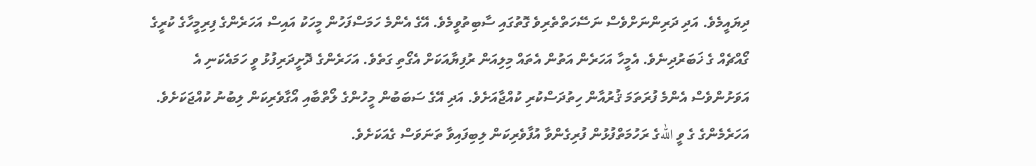ދިޔައީމެވެ. އަދި ދަރިންނަށްވެސް ނަސޭހަތްތެރިވެ ގޮތުގައި ސާބިތުވީމެވެ. އޭގެ އެންމެ ހަމަސްފަހުން މީހަކު އައިސް އަހަރެންގެ ފިރިމީހާގެ ކުރީގެ ގޯއްޗެއް ގެ ޚަބަރުދިނެވެ. އެމީހާ އަހަރެން އަތުން އެތައް މިލިއަން ރުފިޔާއަކަށް އެގޯތި ގަތެވެ. އަހަރެންގެ ދޮށީދަރިފުޅު ވީ ހަމައެކަނި އެ އަވަށުންވެސް އެންމެ ފުރަތަމަ ޤުރުއާން ހިތުދަސްކުރި ކުއްޖާއަށެވެ. އަދި އޭގެ ސަބަބުން މީހުންގެ ލޯތްބާއި އޯގާވެރިކަން ލިބުނު ކުއްޖަކަށެވެ. އަހަރެމެންގެ ގެ ވީ اللهގެ ރަހުމަތްފުޅުން ފުރިގެންވާ އުފާވެރިކަން ލިބިފައިވާ ތަނަވަސް ގެއަކަށެވެ.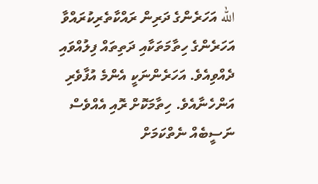الله އަހަރެންގެ ދަރިން ރައްކާތެރިކުރައްވާ އަހަރެންގެ ހިތާމަތަކާއި ދަތިތައް ފިލުއްވައި ދެއްވިއެވެ. އަހަރެންނަކީ އެންމެ އުފާވެރި އަންހެނާއެވެ. ހިތާމަކޮށް ރޮއި އެއްވެސް ނަސީބެއް ނެތްކަމަށް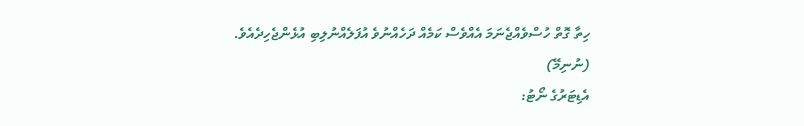ހިތާ ގޮތް ހުސްވެއްޖެނަމަ އެއްވެސް ކަމެއް ދަހެއްނުވެ އުފަލެއްނުލިބި އުޅެންޖެހިދެއެވެ.
(ނުނިމޭ)
އެޑިޓަރުގެ ނޯޓު: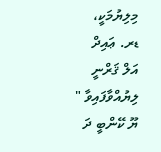މިލިޔުމަކީ، ޑރ. ޢައިދް އަލް ޤަރްނީ ލިޔުއްވާފައިވާ " ޔޫ ކޭންބީ ދަ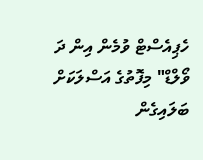ހެޕިއެސްޓް ވުމެން އިން ދަ ވޯލްޑް" މިފޮތުގެ އަސްލަކަށް ބަލައިގެން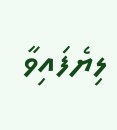ލިޔެފައިވާ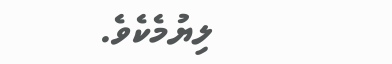ލިޔުމެކެވެ.